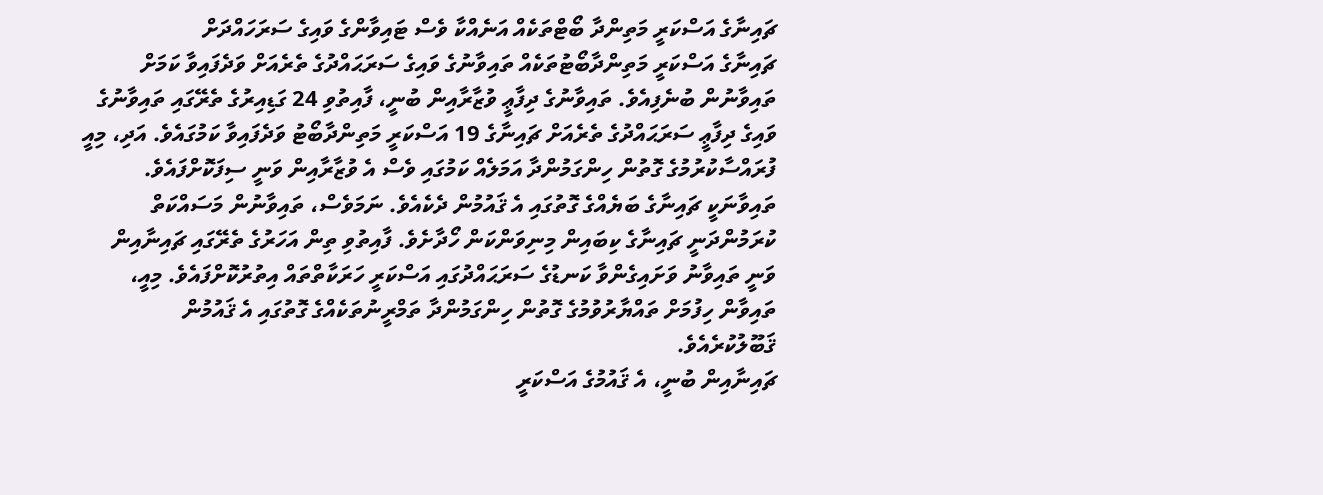ޗައިނާގެ އަސްކަރީ މަތިންދާ ބޯޓްތަކެއް އަނެއްކާ ވެސް ޓައިވާންގެ ވައިގެ ސަރަހައްދަށް
ޗައިނާގެ އަސްކަރީ މަތިންދާބޯޓުތަކެއް ތައިވާނުގެ ވައިގެ ސަރަޙައްދުގެ ތެރެއަށް ވަދެފައިވާ ކަމަށް ތައިވާނުން ބުނެފިއެވެ. ތައިވާނުގެ ދިފާޢީ ވުޒާރާއިން ބުނީ، ފާއިތުވި 24 ގަޑިއިރުގެ ތެރޭގައި ތައިވާނުގެ ވައިގެ ދިފާޢީ ސަރަޙައްދުގެ ތެރެއަށް ޗައިނާގެ 19 އަސްކަރީ މަތިންދާބޯޓު ވަދެފައިވާ ކަމުގައެވެ. އަދި، މިއީ ފުރައްސާކުރުމުގެ ގޮތުން ހިންގަމުންދާ އަމަލެއް ކަމުގައި ވެސް އެ ވުޒާރާއިން ވަނީ ސިފަކޮށްފައެވެ.
ތައިވާނަކީ ޗައިނާގެ ބަޔެއްގެ ގޮތުގައި އެ ޤައުމުން ދެކެއެވެ. ނަމަވެސް، ތައިވާނުން މަސައްކަތް ކުރަމުންދަނީ ޗައިނާގެ ކިބައިން މިނިވަންކަން ހޯދާށެވެ. ފާއިތުވި ތިން އަހަރުގެ ތެރޭގައި ޗައިނާއިން ވަނީ ތައިވާނު ވަށައިގެންވާ ކަނޑުގެ ސަރަޙައްދުގައި އަސްކަރީ ހަރަކާތްތައް އިތުރުކޮށްފައެވެ. މިއީ، ތައިވާން ހިފުމަށް ތައްޔާރުވުމުގެ ގޮތުން ހިންގަމުންދާ ތަމްރީނުތަކެއްގެ ގޮތުގައި އެ ޤައުމުން ޤަބޫލުކުރެއެވެ.
ޗައިނާއިން ބުނީ، އެ ޤައުމުގެ އަސްކަރީ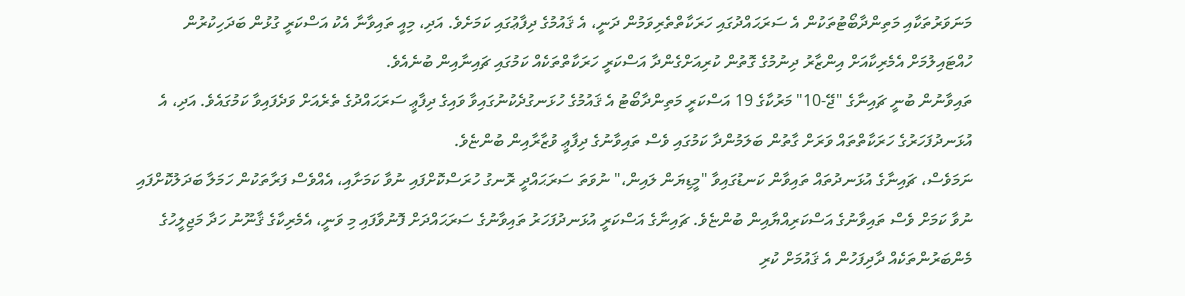މަނަވަރުތަކާއި މަތިންދާބޯޓުތަކުން އެ ސަރަޙައްދުގައި ހަރަކާތްތެރިވަމުން ދަނީ، އެ ޤައުމުގެ ދިފާޢުގައި ކަމަށެވެ. އަދި، މިއީ ތައިވާނާ އެކު އަސްކަރީ ގުޅުން ބަދަހިކުރުން ހުއްޓައިލުމަށް އެމެރިކާއަށް އިންޒާރު ދިނުމުގެ ގޮތުން ކުރިއަށްގެންދާ އަސްކަރީ ހަރަކާތްތަކެއް ކަމުގައި ޗައިނާއިން ބުނެއެވެ.
ތައިވާނުން ބުނީ ޗައިނާގެ "ޖޭ-10" މަރުކާގެ 19 އަސްކަރީ މަތިންދާބޯޓު އެ ޤައުމުގެ ހުޅަނގުދެކުނުގައިވާ ވައިގެ ދިފާޢީ ސަރަޙައްދުގެ ތެރެއަށް ވަދެފައިވާ ކަމުގައެވެ. އަދި، އެ އުޅަނދުފަހަރުގެ ހަރަކާތްތައް ވަރަށް ގާތުން ބަލަމުންދާ ކަމުގައި ވެސް ތައިވާނުގެ ދިފާޢީ ވުޒާރާއިން ބުންޏެވެ.
ނަމަވެސް، ޗައިނާގެ އުޅަނދުތައް ތައިވާން ކަނޑުގައިވާ "މީޑިޔަން ލައިން،" ނުވަތަ ސަރަޙައްދީ ރޮނގު ހުރަސްކޮށްފައި ނުވާ ކަމަށާއި، އެއްވެސް ފަރާތަކުން ހަމަލާ ބަދަލުކޮށްފައި ނުވާ ކަމަށް ވެސް ތައިވާނުގެ އަސްކަރިއްޔާއިން ބުންޏެވެ. ޗައިނާގެ އަސްކަރީ އުޅަނދުފަހަރު ތައިވާނުގެ ސަރަޙައްދަށް ފޮނުވާފައި މި ވަނީ، އެމެރިކާގެ ޤާނޫނު ހަދާ މަޖިލީހުގެ މެންބަރުންތަކެއް ދާދިފަހުން އެ ޤައުމަށް ކުރި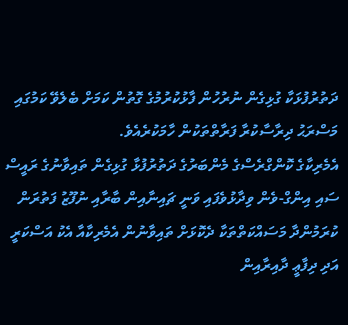ދަތުރުފުޅަކާ ގުޅިގެން ނުރުހުން ފާޅުކުރުމުގެ ގޮތުން ކަމަށް ބެލެވޭ ކަމުގައި މަސްރަޙު ދިރާސާކުރާ ފަރާތްތަކުން ހާމަކުރެއެވެ.
އެމެރިކާގެ ކޮންގްރެސްގެ މެންބަރުގެ ދަތުރުފުޅާ ގުޅިގެން ތައިވާނުގެ ރައީސް ސައި އިންގް-ވެން ވިދާޅުވެފައި ވަނީ ޗައިނާއިން ބާރާއި ނުފޫޒު ފަތުރަން ކުރަމުންދާ މަސައްކަތްތަކާ ދެކޮޅަށް ތައިވާނުން އެމެރިކާއާ އެކު އަސްކަރީ އަދި ދިފާޢީ ދާއިރާއިން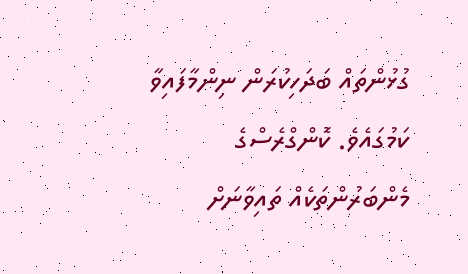ގުޅުންތައް ބަދަހިކުރަން ނިންމާފައިވާ ކަމުގައެވެ. ކޮންގްރެސްގެ މެންބަރުންތަކެއް ތައިވާނަށް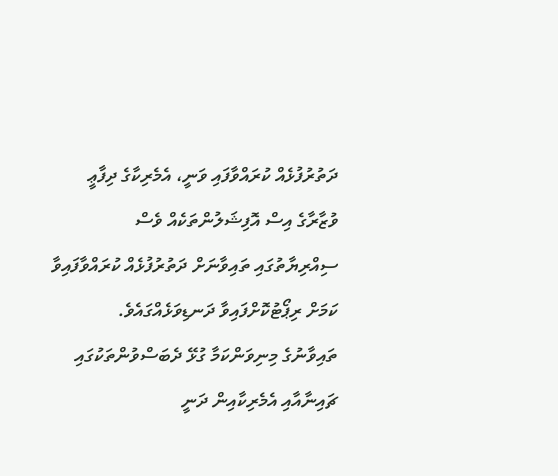ދަތުރުފުޅެއް ކުރައްވާފައި ވަނީ، އެމެރިކާގެ ދިފާޢީ ވުޒާރާގެ އިސް އޮފިޝަލުންތަކެއް ވެސް ސިއްރިޔާތުގައި ތައިވާނަށް ދަތުރުފުޅެއް ކުރައްވާފައިވާ ކަމަށް ރިޕޯޓުކޮށްފައިވާ ދަނޑިވަޅެއްގައެވެ.
ތައިވާނުގެ މިނިވަންކަމާ ގުޅޭ ދެބަސްވުންތަކުގައި ޗައިނާއާއި އެމެރިކާއިން ދަނީ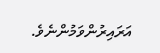އަރައިރުންވަމުންނެވެ.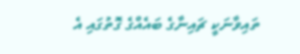ތައިވާނަކީ ޗައިނާގެ ބައެއްގެ ގޮތުގައި އެ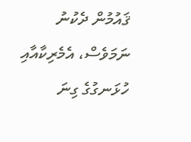ޤައުމުން ދެކުނު ނަމަވެސް، އެމެރިކާއާއި ހުޅަނގުގެ ގިނަ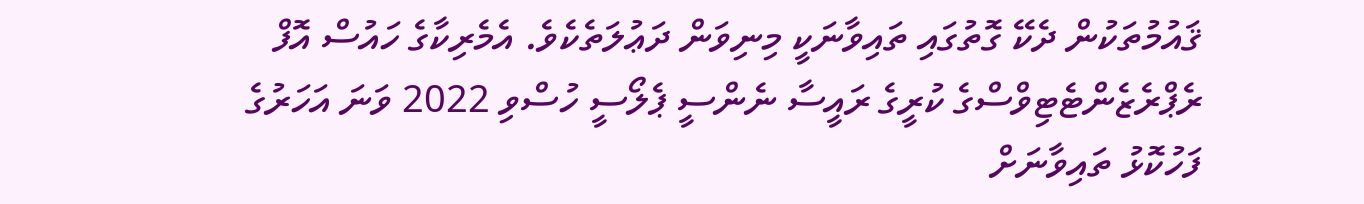ޤައުމުތަކުން ދެކޭ ގޮތުގައި ތައިވާނަކީ މިނިވަން ދަޢުލަތެކެވެ. އެމެރިކާގެ ހައުސް އޮފް ރެޕްރެޒެންޓެޓިވްސްގެ ކުރީގެ ރައީސާ ނެންސީ ޕެލޯސީ ހުސްވި 2022 ވަނަ އަހަރުގެ ފަހުކޮޅު ތައިވާނަށް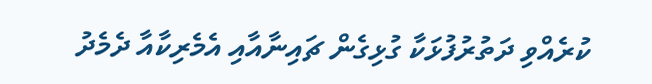ކުރެއްވި ދަތުރުފުޅަކާ ގުޅިގެން ޗައިނާއާއި އެމެރިކާއާ ދެމެދު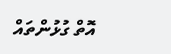އޮތް ގުޅުންތައް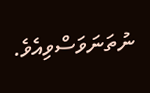ނުތަނަވަސްވިއެވެ.